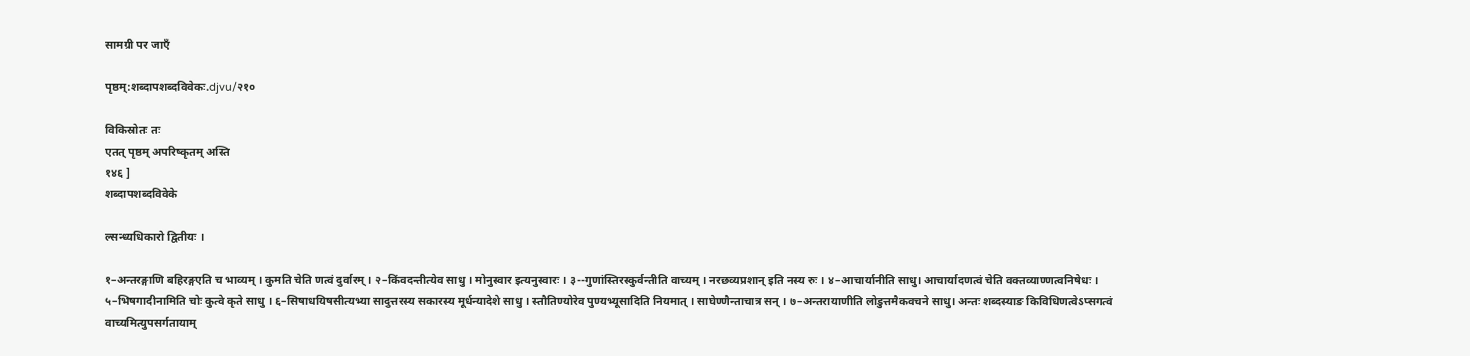सामग्री पर जाएँ

पृष्ठम्:शब्दापशब्दविवेकः.djvu/२१०

विकिस्रोतः तः
एतत् पृष्ठम् अपरिष्कृतम् अस्ति
१४६ ]
शब्दापशब्दविवेके

ल्सन्ध्यधिकारो द्वितीयः ।

१–अन्तरङ्गाणि बहिरङ्गएति च भाव्यम् । कुमति चेति णत्वं दुर्वारम् । २–किंवदन्तीत्येव साधु । मोनुस्वार इत्यनुस्वारः । ३--गुणांस्तिरस्कुर्वन्तीति वाच्यम् । नरछव्यप्रशान् इति नस्य रुः । ४–आचार्यानीति साधु। आचार्यादणत्वं चेति वक्तव्याण्णत्वनिषेधः । ५–भिषगादीनामिति चोः कुत्वे कृते साधु । ६–सिषाधयिषसीत्यभ्या सादुत्तरस्य सकारस्य मूर्धन्यादेशे साधु । स्तौतिण्योरेव पुण्यभ्यूसादिति नियमात् । साघेण्णैन्ताचात्र सन् । ७–अन्तरायाणीति लोडुत्तमैकवचने साधु। अन्तः शब्दस्याङ किविधिणत्वेऽप्सगत्वं वाच्यमित्युपसर्गतायाम्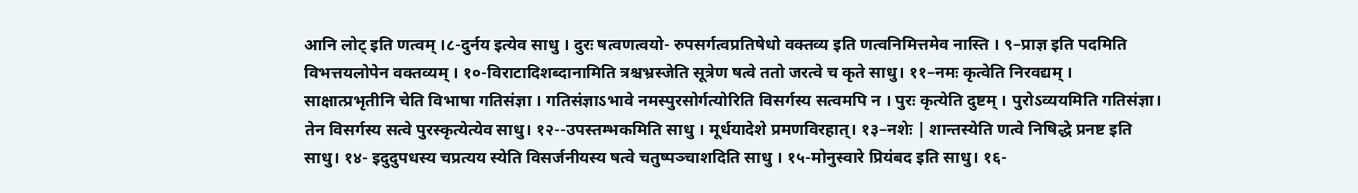आनि लोट् इति णत्वम् ।८-दुर्नय इत्येव साधु । दुरः षत्वणत्वयो- रुपसर्गत्वप्रतिषेधो वक्तव्य इति णत्वनिमित्तमेव नास्ति । ९–प्राज्ञ इति पदमिति विभत्तयलोपेन वक्तव्यम् । १०-विराटादिशब्दानामिति त्रश्चभ्रस्जेति सूत्रेण षत्वे ततो जरत्वे च कृते साधु। ११–नमः कृत्वेति निरवद्यम् । साक्षात्प्रभृतीनि चेति विभाषा गतिसंज्ञा । गतिसंज्ञाऽभावे नमस्पुरसोर्गत्योरिति विसर्गस्य सत्वमपि न । पुरः कृत्येति दुष्टम् । पुरोऽव्ययमिति गतिसंज्ञा। तेन विसर्गस्य सत्वे पुरस्कृत्येत्येव साधु। १२--उपस्तम्भकमिति साधु । मूर्धयादेशे प्रमणविरहात्। १३–नशेः | शान्तस्येति णत्वे निषिद्धे प्रनष्ट इति साधु। १४- इदुदुपधस्य चप्रत्यय स्येति विसर्जनीयस्य षत्वे चतुष्पञ्चाशदिति साधु । १५-मोनुस्वारे प्रियंबद इति साधु। १६-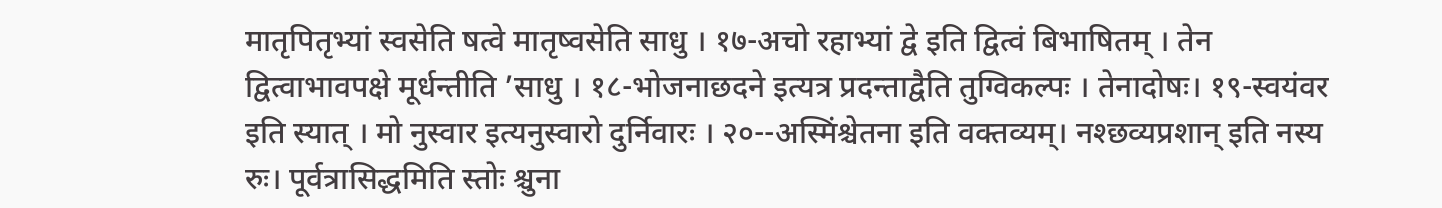मातृपितृभ्यां स्वसेति षत्वे मातृष्वसेति साधु । १७-अचो रहाभ्यां द्वे इति द्वित्वं बिभाषितम् । तेन द्वित्वाभावपक्षे मूर्धन्तीति ’साधु । १८-भोजनाछदने इत्यत्र प्रदन्ताद्वैति तुग्विकल्पः । तेनादोषः। १९-स्वयंवर इति स्यात् । मो नुस्वार इत्यनुस्वारो दुर्निवारः । २०--अस्मिंश्चेतना इति वक्तव्यम्। नश्छव्यप्रशान् इति नस्य रुः। पूर्वत्रासिद्धमिति स्तोः श्चुना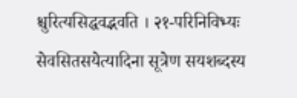श्चुरित्यसिद्धवद्भवति । २१-परिनिविभ्यः सेवसितसयेत्यादिना सूत्रेण सयशब्दस्य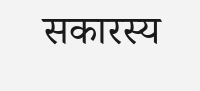सकारस्य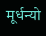मूर्धन्यो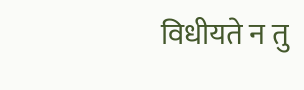विधीयते न तु